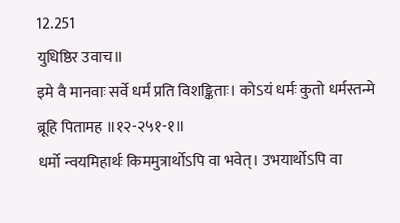12.251
युधिष्ठिर उवाच॥
इमे वै मानवाः सर्वे धर्मं प्रति विशङ्किताः। कोऽयं धर्मः कुतो धर्मस्तन्मे ब्रूहि पितामह ॥१२-२५१-१॥
धर्मो न्वयमिहार्थः किममुत्रार्थोऽपि वा भवेत्। उभयार्थोऽपि वा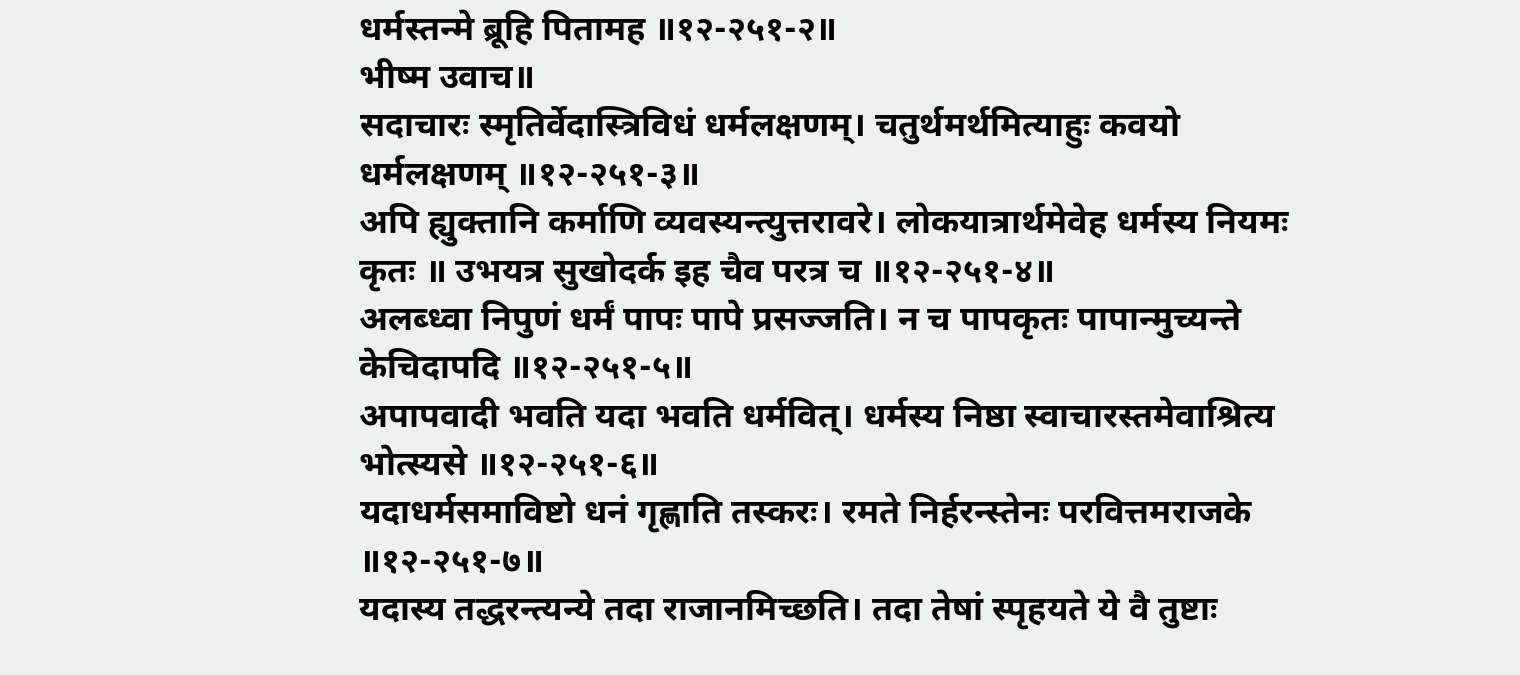धर्मस्तन्मे ब्रूहि पितामह ॥१२-२५१-२॥
भीष्म उवाच॥
सदाचारः स्मृतिर्वेदास्त्रिविधं धर्मलक्षणम्। चतुर्थमर्थमित्याहुः कवयो धर्मलक्षणम् ॥१२-२५१-३॥
अपि ह्युक्तानि कर्माणि व्यवस्यन्त्युत्तरावरे। लोकयात्रार्थमेवेह धर्मस्य नियमः कृतः ॥ उभयत्र सुखोदर्क इह चैव परत्र च ॥१२-२५१-४॥
अलब्ध्वा निपुणं धर्मं पापः पापे प्रसज्जति। न च पापकृतः पापान्मुच्यन्ते केचिदापदि ॥१२-२५१-५॥
अपापवादी भवति यदा भवति धर्मवित्। धर्मस्य निष्ठा स्वाचारस्तमेवाश्रित्य भोत्स्यसे ॥१२-२५१-६॥
यदाधर्मसमाविष्टो धनं गृह्णाति तस्करः। रमते निर्हरन्स्तेनः परवित्तमराजके ॥१२-२५१-७॥
यदास्य तद्धरन्त्यन्ये तदा राजानमिच्छति। तदा तेषां स्पृहयते ये वै तुष्टाः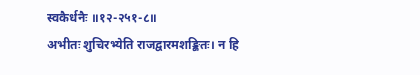स्वकैर्धनैः ॥१२-२५१-८॥
अभीतः शुचिरभ्येति राजद्वारमशङ्कितः। न हि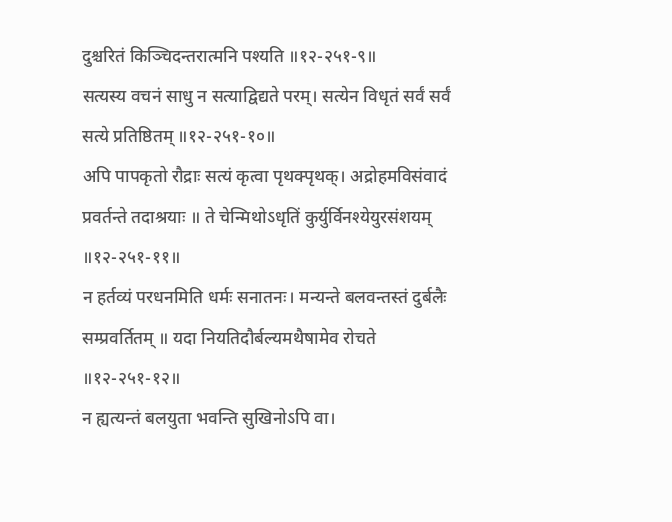दुश्चरितं किञ्चिदन्तरात्मनि पश्यति ॥१२-२५१-९॥
सत्यस्य वचनं साधु न सत्याद्विद्यते परम्। सत्येन विधृतं सर्वं सर्वं सत्ये प्रतिष्ठितम् ॥१२-२५१-१०॥
अपि पापकृतो रौद्राः सत्यं कृत्वा पृथक्पृथक्। अद्रोहमविसंवादं प्रवर्तन्ते तदाश्रयाः ॥ ते चेन्मिथोऽधृतिं कुर्युर्विनश्येयुरसंशयम् ॥१२-२५१-११॥
न हर्तव्यं परधनमिति धर्मः सनातनः। मन्यन्ते बलवन्तस्तं दुर्बलैः सम्प्रवर्तितम् ॥ यदा नियतिदौर्बल्यमथैषामेव रोचते ॥१२-२५१-१२॥
न ह्यत्यन्तं बलयुता भवन्ति सुखिनोऽपि वा।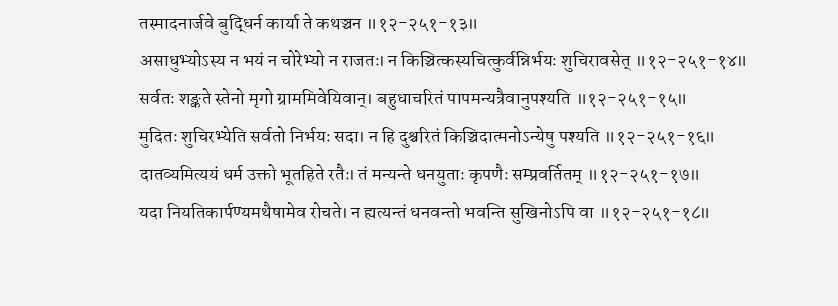तस्मादनार्जवे बुद्धिर्न कार्या ते कथञ्चन ॥१२-२५१-१३॥
असाधुभ्योऽस्य न भयं न चोरेभ्यो न राजतः। न किञ्चित्कस्यचित्कुर्वन्निर्भयः शुचिरावसेत् ॥१२-२५१-१४॥
सर्वतः शङ्कते स्तेनो मृगो ग्राममिवेयिवान्। बहुधाचरितं पापमन्यत्रैवानुपश्यति ॥१२-२५१-१५॥
मुदितः शुचिरभ्येति सर्वतो निर्भयः सदा। न हि दुश्चरितं किञ्चिदात्मनोऽन्येषु पश्यति ॥१२-२५१-१६॥
दातव्यमित्ययं धर्म उक्तो भूतहिते रतैः। तं मन्यन्ते धनयुताः कृपणैः सम्प्रवर्तितम् ॥१२-२५१-१७॥
यदा नियतिकार्पण्यमथैषामेव रोचते। न ह्यत्यन्तं धनवन्तो भवन्ति सुखिनोऽपि वा ॥१२-२५१-१८॥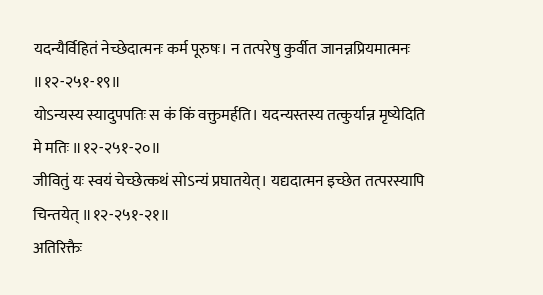यदन्यैर्विहितं नेच्छेदात्मनः कर्म पूरुषः। न तत्परेषु कुर्वीत जानन्नप्रियमात्मनः ॥१२-२५१-१९॥
योऽन्यस्य स्यादुपपतिः स कं किं वक्तुमर्हति। यदन्यस्तस्य तत्कुर्यान्न मृष्येदिति मे मतिः ॥१२-२५१-२०॥
जीवितुं यः स्वयं चेच्छेत्कथं सोऽन्यं प्रघातयेत्। यद्यदात्मन इच्छेत तत्परस्यापि चिन्तयेत् ॥१२-२५१-२१॥
अतिरिक्तैः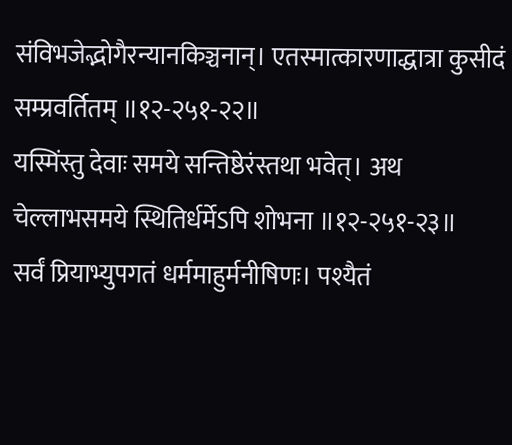संविभजेद्भोगैरन्यानकिञ्चनान्। एतस्मात्कारणाद्धात्रा कुसीदं सम्प्रवर्तितम् ॥१२-२५१-२२॥
यस्मिंस्तु देवाः समये सन्तिष्ठेरंस्तथा भवेत्। अथ चेल्लाभसमये स्थितिर्धर्मेऽपि शोभना ॥१२-२५१-२३॥
सर्वं प्रियाभ्युपगतं धर्ममाहुर्मनीषिणः। पश्यैतं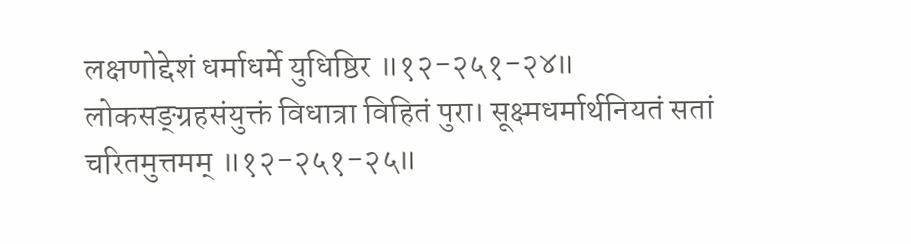लक्षणोद्देशं धर्माधर्मे युधिष्ठिर ॥१२-२५१-२४॥
लोकसङ्ग्रहसंयुक्तं विधात्रा विहितं पुरा। सूक्ष्मधर्मार्थनियतं सतां चरितमुत्तमम् ॥१२-२५१-२५॥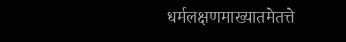धर्मलक्षणमाख्यातमेतत्ते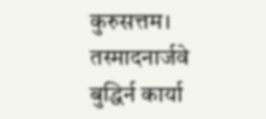कुरुसत्तम। तस्मादनार्जवे बुद्धिर्न कार्या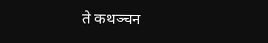ते कथञ्चन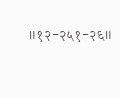॥१२-२५१-२६॥